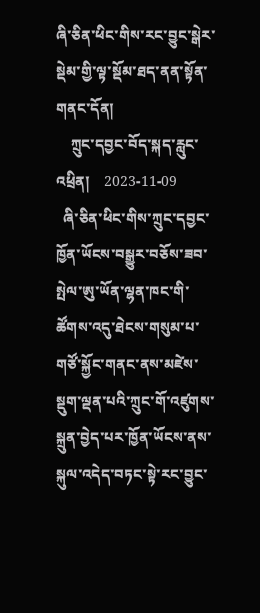ཞི་ཅིན་ཕིང་གིས་རང་བྱུང་སྒེར་སྡེམ་གྱི་ལྟ་སྡོམ་ཐད་ནན་སྟོན་གནང་དོན།
    ཀྲུང་དབྱང་བོད་སྐད་རླུང་འཕྲིན།    2023-11-09
  ཞི་ཅིན་ཕིང་གིས་ཀྲུང་དབྱང་ཁྱོན་ཡོངས་བསྒྱུར་བཅོས་ཟབ་སྤེལ་ཨུ་ཡོན་ལྷན་ཁང་གི་ཚོགས་འདུ་ཐེངས་གསུམ་པ་གཙོ་སྐྱོང་གནང་ནས་མཛེས་སྡུག་ལྡན་པའི་ཀྲུང་གོ་འཛུགས་སྐྲུན་བྱེད་པར་ཁྱོན་ཡོངས་ནས་སྐུལ་འདེད་བཏང་སྟེ་རང་བྱུང་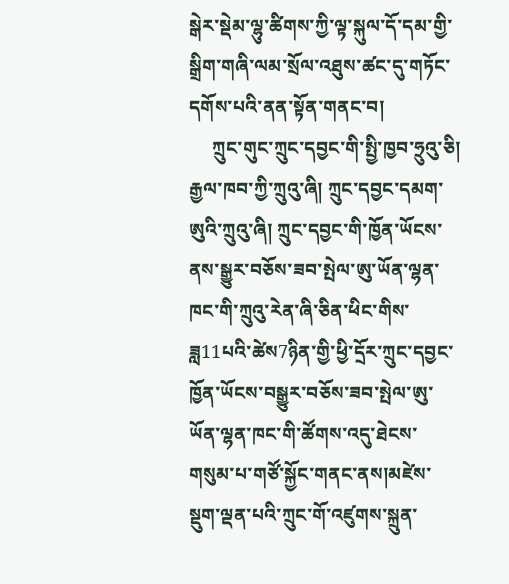སྒེར་སྡེམ་ལྷུ་ཚིགས་ཀྱི་ལྟ་སྐུལ་དོ་དམ་གྱི་སྒྲིག་གཞི་ལམ་སྲོལ་འཐུས་ཚང་དུ་གཏོང་དགོས་པའི་ནན་སྟོན་གནང་བ།
     ཀྲུང་གུང་ཀྲུང་དབྱང་གི་སྤྱི་ཁྱབ་ཧྲུའུ་ཅི། རྒྱལ་ཁབ་ཀྱི་ཀྲུའུ་ཞི། ཀྲུང་དབྱང་དམག་ཨུའི་ཀྲུའུ་ཞི། ཀྲུང་དབྱང་གི་ཁྱོན་ཡོངས་ནས་སྒྱུར་བཅོས་ཟབ་སྤེལ་ཨུ་ཡོན་ལྷན་ཁང་གི་ཀྲུའུ་རེན་ཞི་ཅིན་ཕིང་གིས་ཟླ11པའི་ཚེས7ཉིན་གྱི་ཕྱི་དྲོར་ཀྲུང་དབྱང་ཁྱོན་ཡོངས་བསྒྱུར་བཅོས་ཟབ་སྤེལ་ཨུ་ཡོན་ལྷན་ཁང་གི་ཚོགས་འདུ་ཐེངས་གསུམ་པ་གཙོ་སྐྱོང་གནང་ནས།མཛེས་སྡུག་ལྡན་པའི་ཀྲུང་གོ་འཛུགས་སྐྲུན་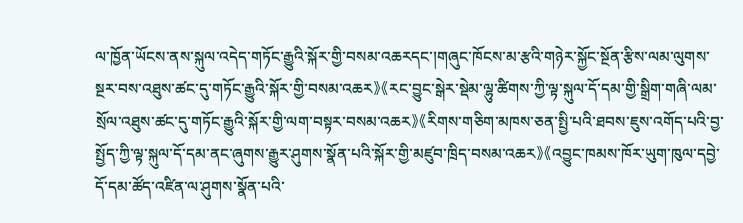ལ་ཁྱོན་ཡོངས་ནས་སྐུལ་འདེད་གཏོང་རྒྱུའི་སྐོར་གྱི་བསམ་འཆརདང་།གཞུང་ཁོངས་མ་རྩའི་གཉེར་སྐྱོང་སྔོན་རྩིས་ལམ་ལུགས་སྔར་བས་འཐུས་ཚང་དུ་གཏོང་རྒྱུའི་སྐོར་གྱི་བསམ་འཆར》《རང་བྱུང་སྒེར་སྡེམ་ལྷུ་ཚིགས་ཀྱི་ལྟ་སྐུལ་དོ་དམ་གྱི་སྒྲིག་གཞི་ལམ་སྲོལ་འཐུས་ཚང་དུ་གཏོང་རྒྱུའི་སྐོར་གྱི་ལག་བསྟར་བསམ་འཆར》《རིགས་གཅིག་མཁས་ཅན་སྤྱི་པའི་ཐབས་ཇུས་འགོད་པའི་བྱ་སྤྱོད་ཀྱི་ལྟ་སྐུལ་དོ་དམ་ནང་ཞུགས་རྒྱུར་ཤུགས་སྣོན་པའི་སྐོར་གྱི་མཛུབ་ཁྲིད་བསམ་འཆར》《འབྱུང་ཁམས་ཁོར་ཡུག་ཁུལ་དབྱེ་དོ་དམ་ཚོད་འཛིན་ལ་ཤུགས་སྣོན་པའི་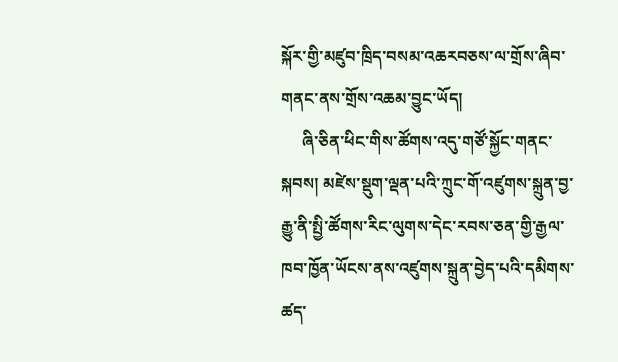སྐོར་གྱི་མཛུབ་ཁྲིད་བསམ་འཆརབཅས་ལ་གྲོས་ཞིབ་གནང་ནས་གྲོས་འཆམ་བྱུང་ཡོད།
     ཞི་ཅིན་ཕིང་གིས་ཚོགས་འདུ་གཙོ་སྐྱོང་གནང་སྐབས། མཛེས་སྡུག་ལྡན་པའི་ཀྲུང་གོ་འཛུགས་སྐྲུན་བྱ་རྒྱུ་ནི་སྤྱི་ཚོགས་རིང་ལུགས་དེང་རབས་ཅན་གྱི་རྒྱལ་ཁབ་ཁྱོན་ཡོངས་ནས་འཛུགས་སྐྲུན་བྱེད་པའི་དམིགས་ཚད་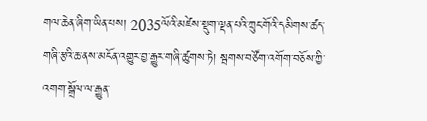གལ་ཆེན་ཞིག་ཡིན་པས། 2035ལོའི་མཛེས་སྡུག་ལྡན་པའི་ཀྲུང་གོའི་དམིགས་ཚད་གཞི་རྩའི་ཆ་ནས་མངོན་འགྱུར་བྱ་རྒྱུར་གཞི་ཚུགས་ཏེ། སྦགས་བཙོག་འགོག་བཅོས་ཀྱི་འགག་སྒྲོལ་ལ་རྒྱུན་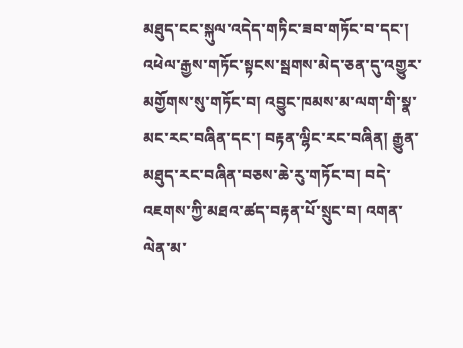མཐུད་ངང་སྐུལ་འདེད་གཏིང་ཟབ་གཏོང་བ་དང་། འཕེལ་རྒྱས་གཏོང་སྟངས་སྦགས་མེད་ཅན་དུ་འགྱུར་མགྱོགས་སུ་གཏོང་བ། འབྱུང་ཁམས་མ་ལག་གི་སྣ་མང་རང་བཞིན་དང་། བརྟན་ལྷིང་རང་བཞིན། རྒྱུན་མཐུད་རང་བཞིན་བཅས་ཆེ་རུ་གཏོང་བ། བདེ་འཇགས་ཀྱི་མཐའ་ཚད་བརྟན་པོ་སྲུང་བ། འགན་ལེན་མ་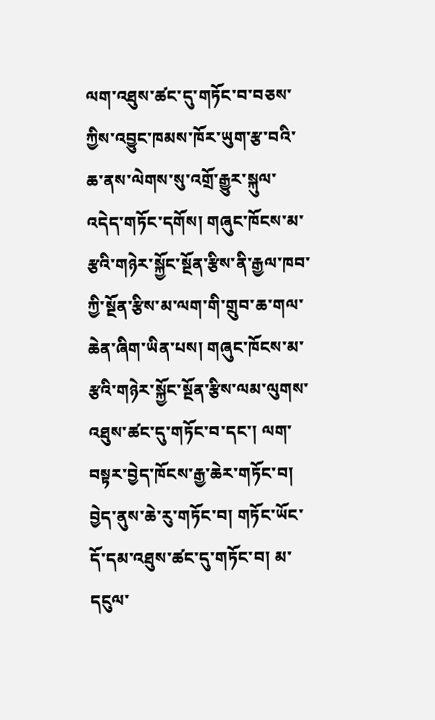ལག་འཐུས་ཚང་དུ་གཏོང་བ་བཅས་ཀྱིས་འབྱུང་ཁམས་ཁོར་ཡུག་རྩ་བའི་ཆ་ནས་ལེགས་སུ་འགྲོ་རྒྱུར་སྐུལ་འདེད་གཏོང་དགོས། གཞུང་ཁོངས་མ་རྩའི་གཉེར་སྐྱོང་སྔོན་རྩིས་ནི་རྒྱལ་ཁབ་ཀྱི་སྔོན་རྩིས་མ་ལག་གི་གྲུབ་ཆ་གལ་ཆེན་ཞིག་ཡིན་པས། གཞུང་ཁོངས་མ་རྩའི་གཉེར་སྐྱོང་སྔོན་རྩིས་ལམ་ལུགས་འཐུས་ཚང་དུ་གཏོང་བ་དང་། ལག་བསྟར་བྱེད་ཁོངས་རྒྱ་ཆེར་གཏོང་བ། བྱེད་ནུས་ཆེ་རུ་གཏོང་བ། གཏོང་ཡོང་དོ་དམ་འཐུས་ཚང་དུ་གཏོང་བ། མ་དངུལ་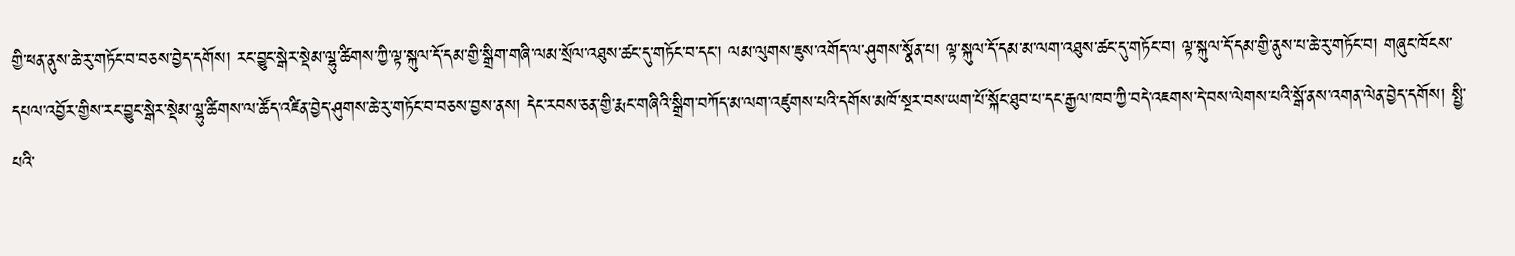གྱི་ཕན་ནུས་ཆེ་རུ་གཏོང་བ་བཅས་བྱེད་དགོས། རང་བྱུང་སྒེར་སྡེམ་ལྷུ་ཚིགས་ཀྱི་ལྟ་སྐུལ་དོ་དམ་གྱི་སྒྲིག་གཞི་ལམ་སྲོལ་འཐུས་ཚང་དུ་གཏོང་བ་དང་། ལམ་ལུགས་ཇུས་འགོད་ལ་ཤུགས་སྣོན་པ། ལྟ་སྐུལ་དོ་དམ་མ་ལག་འཐུས་ཚང་དུ་གཏོང་བ། ལྟ་སྐུལ་དོ་དམ་གྱི་ནུས་པ་ཆེ་རུ་གཏོང་བ། གཞུང་ཁོངས་དཔལ་འབྱོར་གྱིས་རང་བྱུང་སྒེར་སྡེམ་ལྷུ་ཚིགས་ལ་ཚོད་འཛིན་བྱེད་ཤུགས་ཆེ་རུ་གཏོང་བ་བཅས་བྱས་ནས། དེང་རབས་ཅན་གྱི་རྨང་གཞིའི་སྒྲིག་བཀོད་མ་ལག་འཛུགས་པའི་དགོས་མཁོ་སྔར་བས་ཡག་པོ་སྐོང་ཐུབ་པ་དང་རྒྱལ་ཁབ་ཀྱི་བདེ་འཇགས་དེ་བས་ལེགས་པའི་སྒོ་ནས་འགན་ལེན་བྱེད་དགོས། སྤྱི་པའི་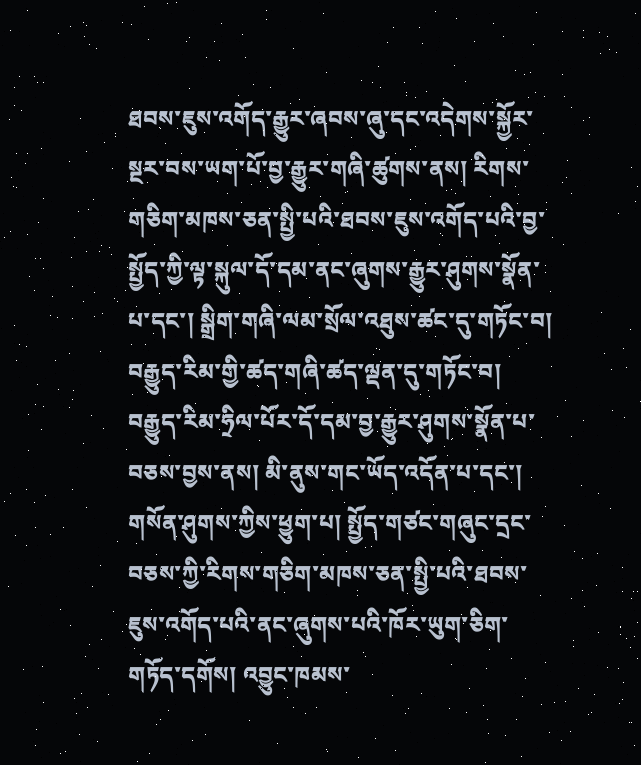ཐབས་ཇུས་འགོད་རྒྱུར་ཞབས་ཞུ་དང་འདེགས་སྐྱོར་སྔར་བས་ཡག་པོ་བྱ་རྒྱུར་གཞི་ཚུགས་ནས། རིགས་གཅིག་མཁས་ཅན་སྤྱི་པའི་ཐབས་ཇུས་འགོད་པའི་བྱ་སྤྱོད་ཀྱི་ལྟ་སྐུལ་དོ་དམ་ནང་ཞུགས་རྒྱུར་ཤུགས་སྣོན་པ་དང་། སྒྲིག་གཞི་ལམ་སྲོལ་འཐུས་ཚང་དུ་གཏོང་བ། བརྒྱུད་རིམ་གྱི་ཚད་གཞི་ཚད་ལྡན་དུ་གཏོང་བ། བརྒྱུད་རིམ་ཧྲིལ་པོར་དོ་དམ་བྱ་རྒྱུར་ཤུགས་སྣོན་པ་བཅས་བྱས་ནས། མི་ནུས་གང་ཡོད་འདོན་པ་དང་། གསོན་ཤུགས་ཀྱིས་ཕྱུག་པ། སྤྱོད་གཙང་གཞུང་དྲང་བཅས་ཀྱི་རིགས་གཅིག་མཁས་ཅན་སྤྱི་པའི་ཐབས་ཇུས་འགོད་པའི་ནང་ཞུགས་པའི་ཁོར་ཡུག་ཅིག་གཏོད་དགོས། འབྱུང་ཁམས་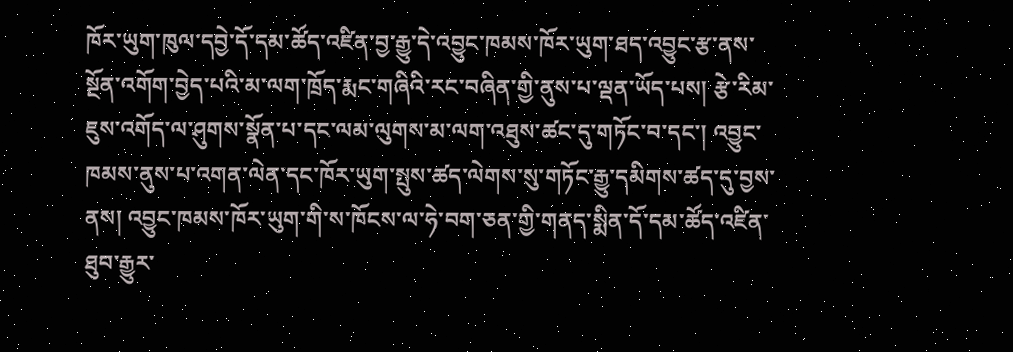ཁོར་ཡུག་ཁུལ་དབྱེ་དོ་དམ་ཚོད་འཛིན་བྱ་རྒྱུ་དེ་འབྱུང་ཁམས་ཁོར་ཡུག་ཐད་འབྱུང་རྩ་ནས་སྔོན་འགོག་བྱེད་པའི་མ་ལག་ཁྲོད་རྨང་གཞིའི་རང་བཞིན་གྱི་ནུས་པ་ལྡན་ཡོད་པས། རྩེ་རིམ་ཇུས་འགོད་ལ་ཤུགས་སྣོན་པ་དང་ལམ་ལུགས་མ་ལག་འཐུས་ཚང་དུ་གཏོང་བ་དང་། འབྱུང་ཁམས་ནུས་པ་འགན་ལེན་དང་ཁོར་ཡུག་སྤུས་ཚད་ལེགས་སུ་གཏོང་རྒྱུ་དམིགས་ཚད་དུ་བྱས་ནས། འབྱུང་ཁམས་ཁོར་ཡུག་གི་ས་ཁོངས་ལ་ཧེ་བག་ཅན་གྱི་གནད་སྨིན་དོ་དམ་ཚོད་འཛིན་ཐུབ་རྒྱུར་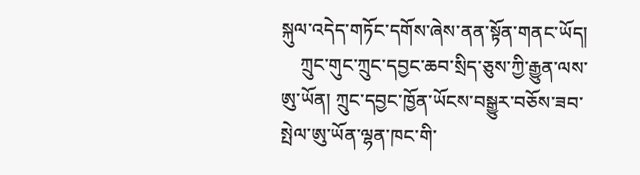སྐུལ་འདེད་གཏོང་དགོས་ཞེས་ནན་སྟོན་གནང་ཡོད།
    ཀྲུང་གུང་ཀྲུང་དབྱང་ཆབ་སྲིད་ཅུས་ཀྱི་རྒྱུན་ལས་ཨུ་ཡོན། ཀྲུང་དབྱང་ཁྱོན་ཡོངས་བསྒྱུར་བཅོས་ཟབ་སྤེལ་ཨུ་ཡོན་ལྷན་ཁང་གི་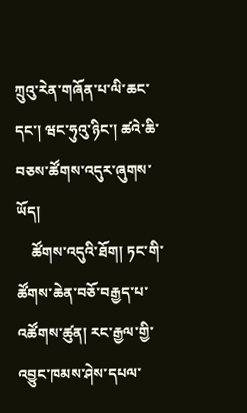ཀྲུའུ་རེན་གཞོན་པ་ལི་ཆང་དང་། ཝང་ཧུའུ་ཉིང་། ཚའེ་ཆི་བཅས་ཚོགས་འདུར་ཞུགས་ཡོད།
    ཚོགས་འདུའི་ཐོག། ཏང་གི་ཚོགས་ཆེན་བཅོ་བརྒྱད་པ་འཚོགས་ཚུན། རང་རྒྱལ་གྱི་འབྱུང་ཁམས་ཤེས་དཔལ་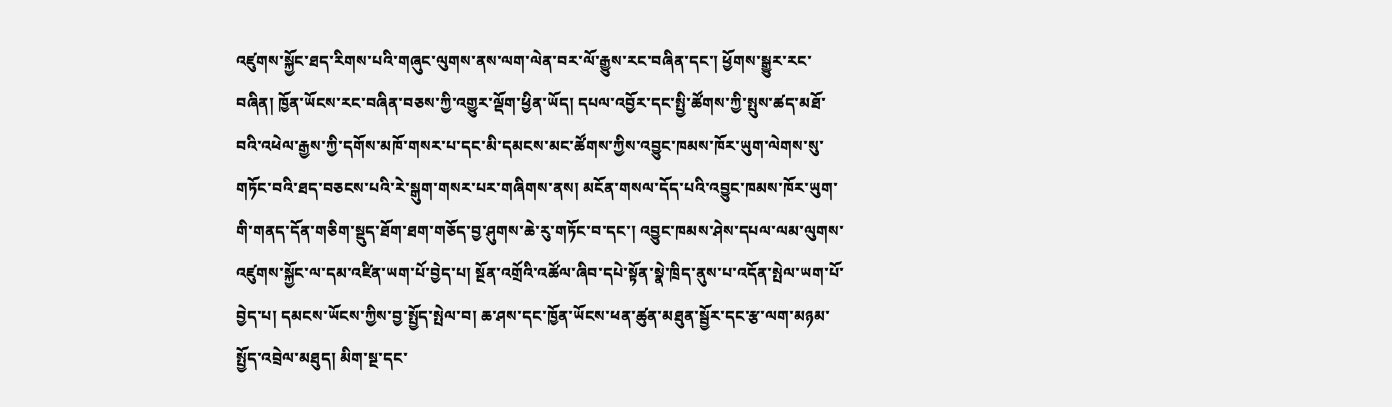འཛུགས་སྐྱོང་ཐད་རིགས་པའི་གཞུང་ལུགས་ནས་ལག་ལེན་བར་ལོ་རྒྱུས་རང་བཞིན་དང་། ཕྱོགས་སྒྱུར་རང་བཞིན། ཁྱོན་ཡོངས་རང་བཞིན་བཅས་ཀྱི་འགྱུར་ལྡོག་ཕྱིན་ཡོད། དཔལ་འབྱོར་དང་སྤྱི་ཚོགས་ཀྱི་སྤུས་ཚད་མཐོ་བའི་འཕེལ་རྒྱས་ཀྱི་དགོས་མཁོ་གསར་པ་དང་མི་དམངས་མང་ཚོགས་ཀྱིས་འབྱུང་ཁམས་ཁོར་ཡུག་ལེགས་སུ་གཏོང་བའི་ཐད་བཅངས་པའི་རེ་སྒུག་གསར་པར་གཞིགས་ནས། མངོན་གསལ་དོད་པའི་འབྱུང་ཁམས་ཁོར་ཡུག་གི་གནད་དོན་གཅིག་སྡུད་ཐོག་ཐག་གཅོད་བྱ་ཤུགས་ཆེ་རུ་གཏོང་བ་དང་། འབྱུང་ཁམས་ཤེས་དཔལ་ལམ་ལུགས་འཛུགས་སྐྱོང་ལ་དམ་འཛིན་ཡག་པོ་བྱེད་པ། སྔོན་འགྲོའི་འཚོལ་ཞིབ་དཔེ་སྟོན་སྣེ་ཁྲིད་ནུས་པ་འདོན་སྤེལ་ཡག་པོ་བྱེད་པ། དམངས་ཡོངས་ཀྱིས་བྱ་སྤྱོད་སྤེལ་བ། ཆ་ཤས་དང་ཁྱོན་ཡོངས་ཕན་ཚུན་མཐུན་སྦྱོར་དང་རྩ་ལག་མཉམ་སྤྱོད་འབྲེལ་མཐུད། མིག་སྔ་དང་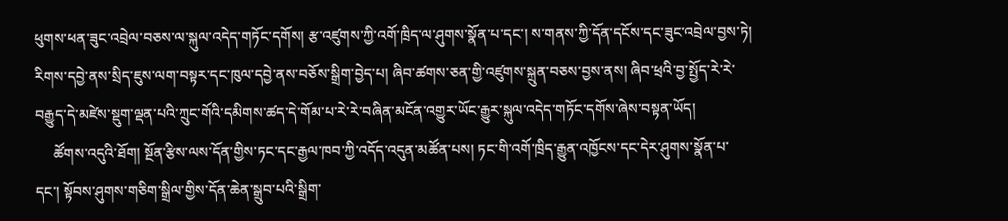ཕུགས་ཕན་ཟུང་འབྲེལ་བཅས་ལ་སྐུལ་འདེད་གཏོང་དགོས། རྩ་འཛུགས་ཀྱི་འགོ་ཁྲིད་ལ་ཤུགས་སྣོན་པ་དང་། ས་གནས་ཀྱི་དོན་དངོས་དང་ཟུང་འབྲེལ་བྱས་ཏེ། རིགས་དབྱེ་ནས་སྲིད་ཇུས་ལག་བསྟར་དང་ཁུལ་དབྱེ་ནས་བཅོས་སྒྲིག་བྱེད་པ། ཞིབ་ཚགས་ཅན་གྱི་འཛུགས་སྐྲུན་བཅས་བྱས་ནས། ཞིབ་ཕྲའི་བྱ་སྤྱོད་རེ་རེ་བརྒྱུད་དེ་མཛེས་སྡུག་ལྡན་པའི་ཀྲུང་གོའི་དམིགས་ཚད་དེ་གོམ་པ་རེ་རེ་བཞིན་མངོན་འགྱུར་ཡོང་རྒྱུར་སྐུལ་འདེད་གཏོང་དགོས་ཞེས་བསྟན་ཡོད།
     ཚོགས་འདུའི་ཐོག། སྔོན་རྩིས་ལས་དོན་གྱིས་ཏང་དང་རྒྱལ་ཁབ་ཀྱི་འདོད་འདུན་མཚོན་པས། ཏང་གི་འགོ་ཁྲིད་རྒྱུན་འཁྱོངས་དང་དེར་ཤུགས་སྣོན་པ་དང་། སྟོབས་ཤུགས་གཅིག་སྒྲིལ་གྱིས་དོན་ཆེན་སྒྲུབ་པའི་སྒྲིག་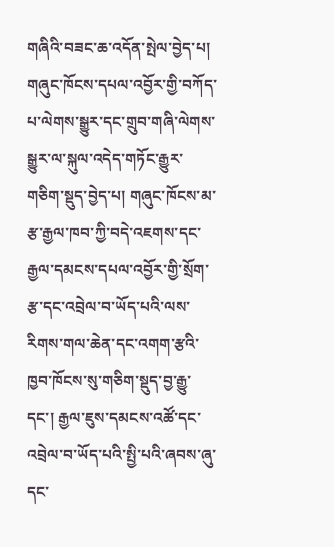གཞིའི་བཟང་ཆ་འདོན་སྤེལ་བྱེད་པ། གཞུང་ཁོངས་དཔལ་འབྱོར་གྱི་བཀོད་པ་ལེགས་སྒྱུར་དང་གྲུབ་གཞི་ལེགས་སྒྱུར་ལ་སྐུལ་འདེད་གཏོང་རྒྱུར་གཅིག་སྡུད་བྱེད་པ། གཞུང་ཁོངས་མ་རྩ་རྒྱལ་ཁབ་ཀྱི་བདེ་འཇགས་དང་རྒྱལ་དམངས་དཔལ་འབྱོར་གྱི་སྲོག་རྩ་དང་འབྲེལ་བ་ཡོད་པའི་ལས་རིགས་གལ་ཆེན་དང་འགག་རྩའི་ཁྱབ་ཁོངས་སུ་གཅིག་སྡུད་བྱ་རྒྱུ་དང་། རྒྱལ་ཇུས་དམངས་འཚོ་དང་འབྲེལ་བ་ཡོད་པའི་སྤྱི་པའི་ཞབས་ཞུ་དང་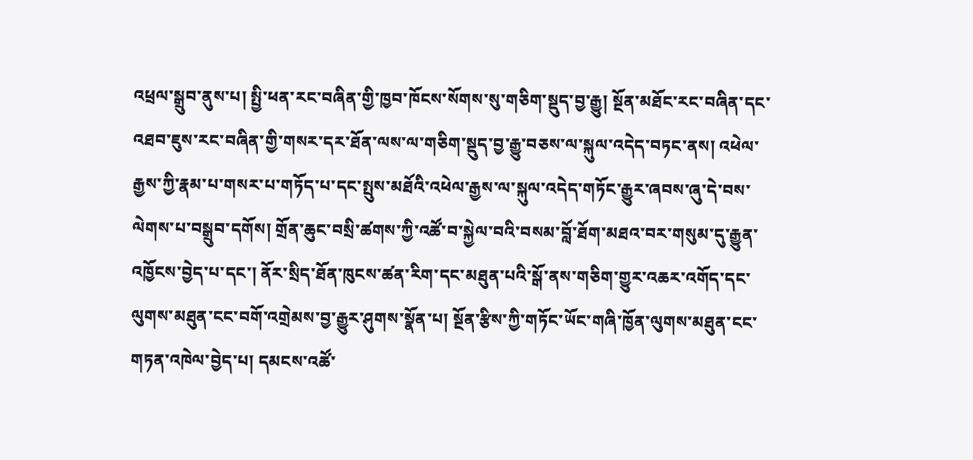འཕྲལ་སྒྲུབ་ནུས་པ། སྤྱི་ཕན་རང་བཞིན་གྱི་ཁྱབ་ཁོངས་སོགས་སུ་གཅིག་སྡུད་བྱ་རྒྱུ། སྔོན་མཐོང་རང་བཞིན་དང་འཐབ་ཇུས་རང་བཞིན་གྱི་གསར་དར་ཐོན་ལས་ལ་གཅིག་སྡུད་བྱ་རྒྱུ་བཅས་ལ་སྐུལ་འདེད་བཏང་ནས། འཕེལ་རྒྱས་ཀྱི་རྣམ་པ་གསར་པ་གཏོད་པ་དང་སྤུས་མཐོའི་འཕེལ་རྒྱས་ལ་སྐུལ་འདེད་གཏོང་རྒྱུར་ཞབས་ཞུ་དེ་བས་ལེགས་པ་བསྒྲུབ་དགོས། གྲོན་ཆུང་བསྲི་ཚགས་ཀྱི་འཚོ་བ་སྐྱེལ་བའི་བསམ་བློ་ཐོག་མཐའ་བར་གསུམ་དུ་རྒྱུན་འཁྱོངས་བྱེད་པ་དང་། ནོར་སྲིད་ཐོན་ཁུངས་ཚན་རིག་དང་མཐུན་པའི་སྒོ་ནས་གཅིག་གྱུར་འཆར་འགོད་དང་ལུགས་མཐུན་ངང་བགོ་འགྲེམས་བྱ་རྒྱུར་ཤུགས་སྣོན་པ། སྔོན་རྩིས་ཀྱི་གཏོང་ཡོང་གཞི་ཁྱོན་ལུགས་མཐུན་ངང་གཏན་འཁེལ་བྱེད་པ། དམངས་འཚོ་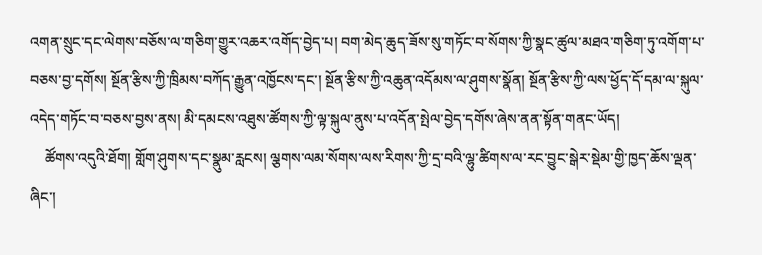འགན་སྲུང་དང་ལེགས་བཅོས་ལ་གཅིག་གྱུར་འཆར་འགོད་བྱེད་པ། བག་མེད་ཆུད་ཟོས་སུ་གཏོང་བ་སོགས་ཀྱི་སྣང་ཚུལ་མཐའ་གཅིག་ཏུ་འགོག་པ་བཅས་བྱ་དགོས། སྔོན་རྩིས་ཀྱི་ཁྲིམས་བཀོད་རྒྱུན་འཁྱོངས་དང་། སྔོན་རྩིས་ཀྱི་འཆུན་འདོམས་ལ་ཤུགས་སྣོན། སྔོན་རྩིས་ཀྱི་ལས་ཕྱོད་དོ་དམ་ལ་སྐུལ་འདེད་གཏོང་བ་བཅས་བྱས་ནས། མི་དམངས་འཐུས་ཚོགས་ཀྱི་ལྟ་སྐུལ་ནུས་པ་འདོན་སྤེལ་བྱེད་དགོས་ཞེས་ནན་སྟོན་གནང་ཡོད།
    ཚོགས་འདུའི་ཐོག། གློག་ཤུགས་དང་སྣུམ་རླངས། ལྕགས་ལམ་སོགས་ལས་རིགས་ཀྱི་དྲ་བའི་ལྷུ་ཚིགས་ལ་རང་བྱུང་སྒེར་སྡེམ་གྱི་ཁྱད་ཆོས་ལྡན་ཞིང་།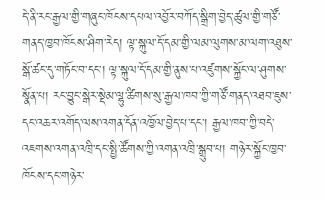དེ་ནི་རང་རྒྱལ་གྱི་གཞུང་ཁོངས་དཔལ་འབྱོར་བཀོད་སྒྲིག་བྱེད་ཚུལ་གྱི་གཙོ་གནད་ཁྱབ་ཁོངས་ཤིག་རེད། ལྟ་སྐུལ་དོ་དམ་གྱི་ལམ་ལུགས་མ་ལག་འཐུས་སྒོ་ཚང་དུ་གཏོང་བ་དང་། ལྟ་སྐུལ་དོ་དམ་གྱི་ནུས་པ་འཛུགས་སྐྱོང་ལ་ཤུགས་སྣོན་པ། རང་བྱུང་སྒེར་སྡེམ་ལྷུ་ཚིགས་སུ་རྒྱལ་ཁབ་ཀྱི་གཙོ་གནད་འཐབ་ཇུས་དང་འཆར་འགོད་ལས་འགན་དོན་འཁྱོལ་བྱེད་པ་དང་། རྒྱལ་ཁབ་ཀྱི་བདེ་འཇགས་འགན་འཁྲི་དང་སྤྱི་ཚོགས་ཀྱི་འགན་འཁྲི་སྒྲུབ་པ། གཉེར་སྐྱོང་ཁྱབ་ཁོངས་དང་གཉེར་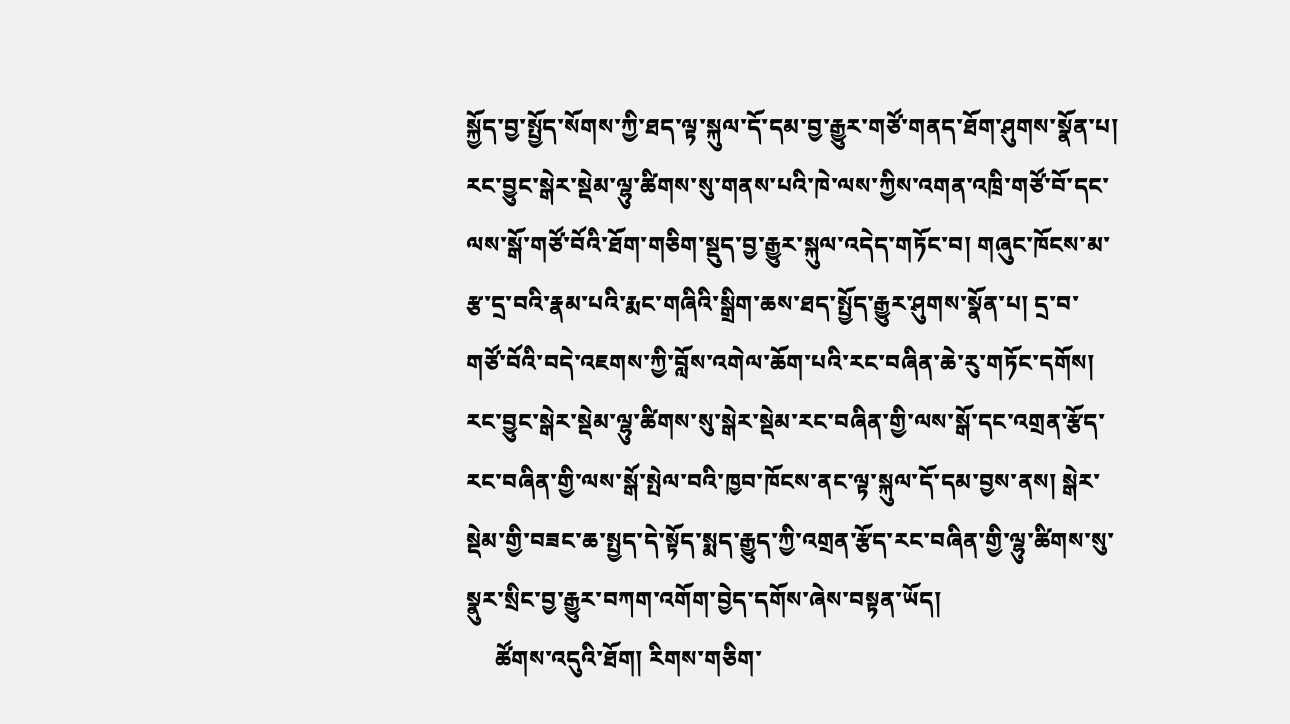སྐྱོད་བྱ་སྤྱོད་སོགས་ཀྱི་ཐད་ལྟ་སྐུལ་དོ་དམ་བྱ་རྒྱུར་གཙོ་གནད་ཐོག་ཤུགས་སྣོན་པ། རང་བྱུང་སྒེར་སྡེམ་ལྷུ་ཚིགས་སུ་གནས་པའི་ཁེ་ལས་ཀྱིས་འགན་འཁྲི་གཙོ་བོ་དང་ལས་སྒོ་གཙོ་བོའི་ཐོག་གཅིག་སྡུད་བྱ་རྒྱུར་སྐུལ་འདེད་གཏོང་བ། གཞུང་ཁོངས་མ་རྩ་དྲ་བའི་རྣམ་པའི་རྨང་གཞིའི་སྒྲིག་ཆས་ཐད་སྤྱོད་རྒྱུར་ཤུགས་སྣོན་པ། དྲ་བ་གཙོ་བོའི་བདེ་འཇགས་ཀྱི་བློས་འགེལ་ཆོག་པའི་རང་བཞིན་ཆེ་རུ་གཏོང་དགོས། རང་བྱུང་སྒེར་སྡེམ་ལྷུ་ཚིགས་སུ་སྒེར་སྡེམ་རང་བཞིན་གྱི་ལས་སྒོ་དང་འགྲན་རྩོད་རང་བཞིན་གྱི་ལས་སྒོ་སྤེལ་བའི་ཁྱབ་ཁོངས་ནང་ལྟ་སྐུལ་དོ་དམ་བྱས་ནས། སྒེར་སྡེམ་གྱི་བཟང་ཆ་སྤྱད་དེ་སྟོད་སྨད་རྒྱུད་ཀྱི་འགྲན་རྩོད་རང་བཞིན་གྱི་ལྷུ་ཚིགས་སུ་སྣུར་སྲིང་བྱ་རྒྱུར་བཀག་འགོག་བྱེད་དགོས་ཞེས་བསྟན་ཡོད།
     ཚོགས་འདུའི་ཐོག། རིགས་གཅིག་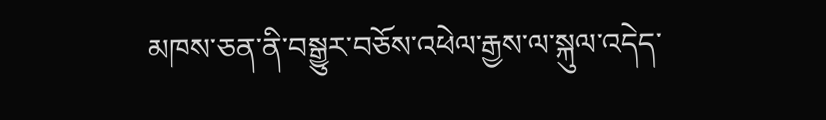མཁས་ཅན་ནི་བསྒྱུར་བཅོས་འཕེལ་རྒྱས་ལ་སྐུལ་འདེད་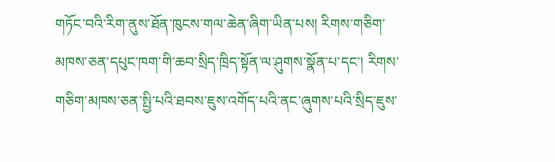གཏོང་བའི་རིག་ནུས་ཐོན་ཁུངས་གལ་ཆེན་ཞིག་ཡིན་པས། རིགས་གཅིག་མཁས་ཅན་དཔུང་ཁག་གི་ཆབ་སྲིད་ཁྲིད་སྟོན་ལ་ཤུགས་སྣོན་པ་དང་། རིགས་གཅིག་མཁས་ཅན་སྤྱི་པའི་ཐབས་ཇུས་འགོད་པའི་ནང་ཞུགས་པའི་སྲིད་ཇུས་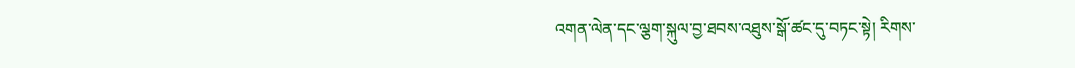འགན་ལེན་དང་ལྕག་སྐུལ་བྱ་ཐབས་འཐུས་སྒོ་ཚང་དུ་བཏང་སྟེ། རིགས་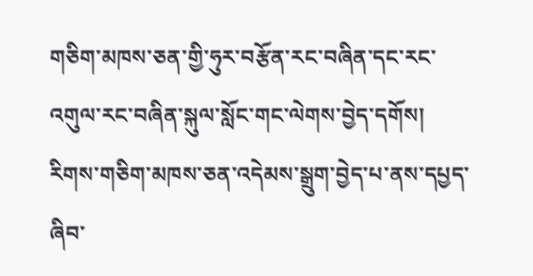གཅིག་མཁས་ཅན་གྱི་ཧུར་བརྩོན་རང་བཞིན་དང་རང་འགུལ་རང་བཞིན་སྐུལ་སློང་གང་ལེགས་བྱེད་དགོས། རིགས་གཅིག་མཁས་ཅན་འདེམས་སྒྲུག་བྱེད་པ་ནས་དཔྱད་ཞིབ་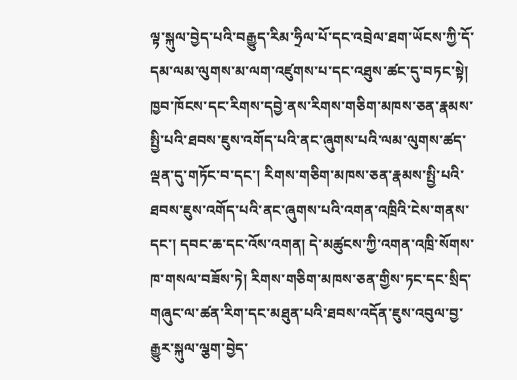ལྟ་སྐུལ་བྱེད་པའི་བརྒྱུད་རིམ་ཧྲིལ་པོ་དང་འབྲེལ་ཐག་ཡོངས་ཀྱི་དོ་དམ་ལམ་ལུགས་མ་ལག་འཛུགས་པ་དང་འཐུས་ཚང་དུ་བཏང་སྟེ། ཁྱབ་ཁོངས་དང་རིགས་དབྱེ་ནས་རིགས་གཅིག་མཁས་ཅན་རྣམས་སྤྱི་པའི་ཐབས་ཇུས་འགོད་པའི་ནང་ཞུགས་པའི་ལམ་ལུགས་ཚད་ལྡན་དུ་གཏོང་བ་དང་། རིགས་གཅིག་མཁས་ཅན་རྣམས་སྤྱི་པའི་ཐབས་ཇུས་འགོད་པའི་ནང་ཞུགས་པའི་འགན་འཁྲིའི་ངེས་གནས་དང་། དབང་ཆ་དང་འོས་འགན། དེ་མཚུངས་ཀྱི་འགན་འཁྲི་སོགས་ཁ་གསལ་བཟོས་ཏེ། རིགས་གཅིག་མཁས་ཅན་གྱིས་ཏང་དང་སྲིད་གཞུང་ལ་ཚན་རིག་དང་མཐུན་པའི་ཐབས་འདོན་ཇུས་འབུལ་བྱ་རྒྱུར་སྐུལ་ལྕག་བྱེད་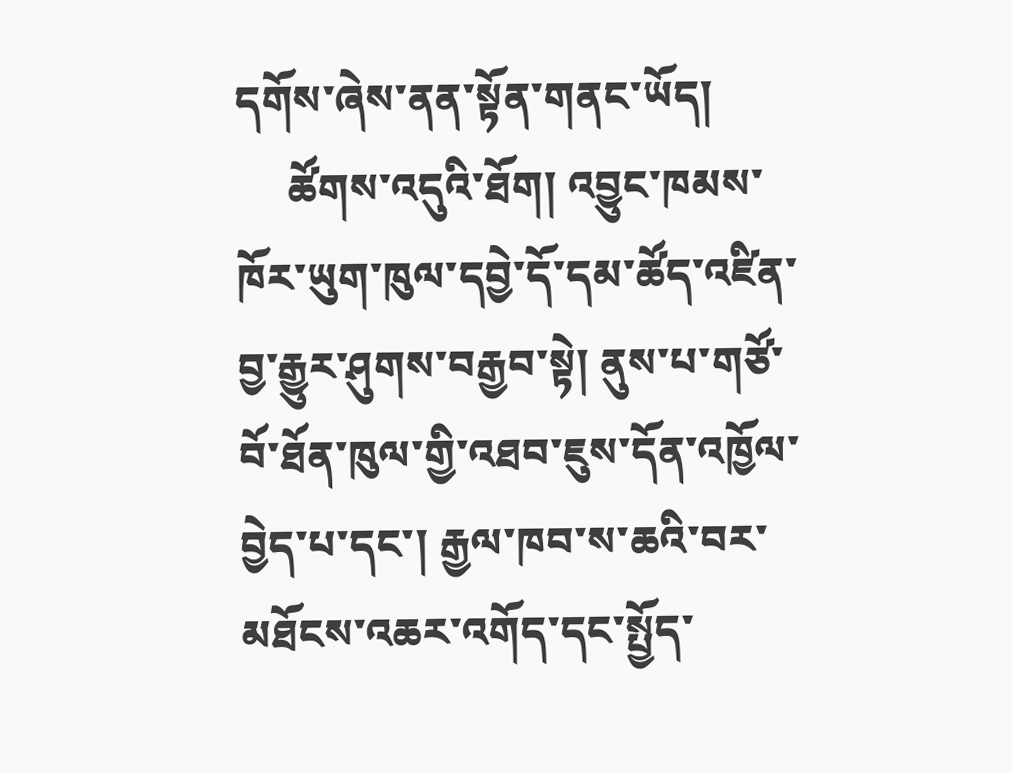དགོས་ཞེས་ནན་སྟོན་གནང་ཡོད།
     ཚོགས་འདུའི་ཐོག། འབྱུང་ཁམས་ཁོར་ཡུག་ཁུལ་དབྱེ་དོ་དམ་ཚོད་འཛིན་བྱ་རྒྱུར་ཤུགས་བརྒྱབ་སྟེ། ནུས་པ་གཙོ་བོ་ཐོན་ཁུལ་གྱི་འཐབ་ཇུས་དོན་འཁྱོལ་བྱེད་པ་དང་། རྒྱལ་ཁབ་ས་ཆའི་བར་མཐོངས་འཆར་འགོད་དང་སྤྱོད་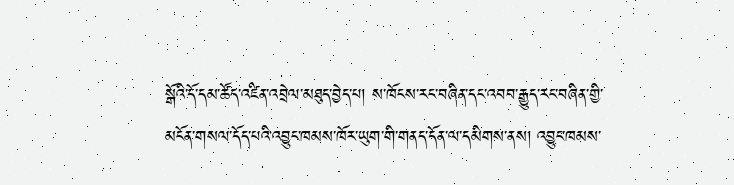སྒོའི་དོ་དམ་ཚོད་འཛིན་འབྲེལ་མཐུད་བྱེད་པ། ས་ཁོངས་རང་བཞིན་དང་འབབ་རྒྱུད་རང་བཞིན་གྱི་མངོན་གསལ་དོད་པའི་འབྱུང་ཁམས་ཁོར་ཡུག་གི་གནད་དོན་ལ་དམིགས་ནས། འབྱུང་ཁམས་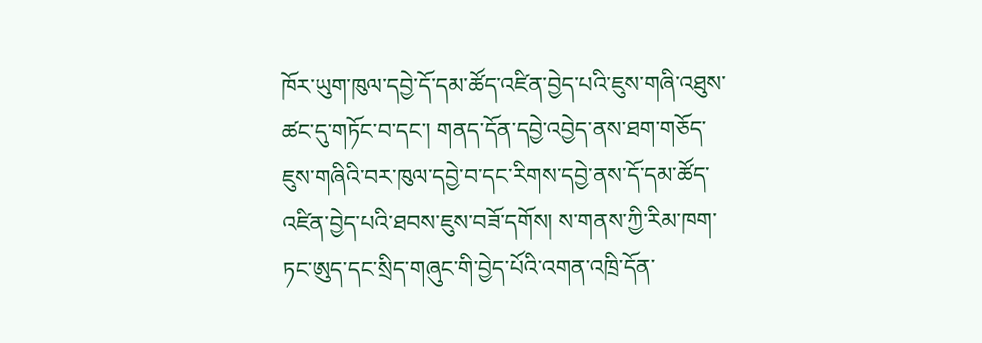ཁོར་ཡུག་ཁུལ་དབྱེ་དོ་དམ་ཚོད་འཛིན་བྱེད་པའི་ཇུས་གཞི་འཐུས་ཚང་དུ་གཏོང་བ་དང་། གནད་དོན་དབྱེ་འབྱེད་ནས་ཐག་གཅོད་ཇུས་གཞིའི་བར་ཁུལ་དབྱེ་བ་དང་རིགས་དབྱེ་ནས་དོ་དམ་ཚོད་འཛིན་བྱེད་པའི་ཐབས་ཇུས་བཟོ་དགོས། ས་གནས་ཀྱི་རིམ་ཁག་ཏང་ཨུད་དང་སྲིད་གཞུང་གི་བྱེད་པོའི་འགན་འཁྲི་དོན་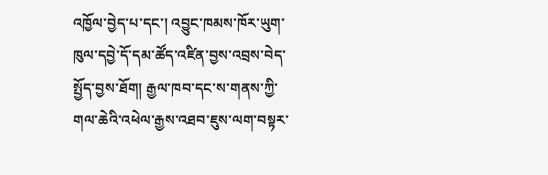འཁྱོལ་བྱེད་པ་དང་། འབྱུང་ཁམས་ཁོར་ཡུག་ཁུལ་དབྱེ་དོ་དམ་ཚོད་འཛིན་བྱས་འབྲས་བེད་སྤྱོད་བྱས་ཐོག། རྒྱལ་ཁབ་དང་ས་གནས་ཀྱི་གལ་ཆེའི་འཕེལ་རྒྱས་འཐབ་ཇུས་ལག་བསྟར་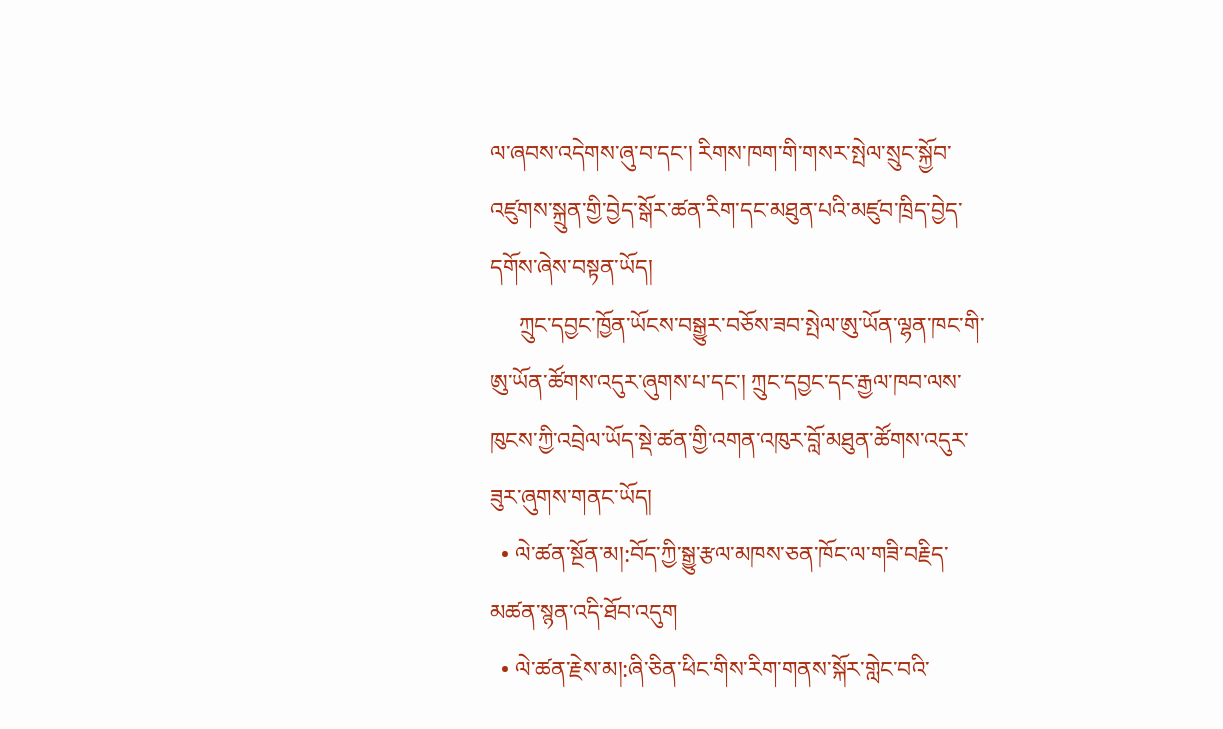ལ་ཞབས་འདེགས་ཞུ་བ་དང་། རིགས་ཁག་གི་གསར་སྤེལ་སྲུང་སྐྱོབ་འཛུགས་སྐྲུན་གྱི་བྱེད་སྒོར་ཚན་རིག་དང་མཐུན་པའི་མཛུབ་ཁྲིད་བྱེད་དགོས་ཞེས་བསྟན་ཡོད།
     ཀྲུང་དབྱང་ཁྱོན་ཡོངས་བསྒྱུར་བཅོས་ཟབ་སྤེལ་ཨུ་ཡོན་ལྷན་ཁང་གི་ཨུ་ཡོན་ཚོགས་འདུར་ཞུགས་པ་དང་། ཀྲུང་དབྱང་དང་རྒྱལ་ཁབ་ལས་ཁུངས་ཀྱི་འབྲེལ་ཡོད་སྡེ་ཚན་གྱི་འགན་འཁུར་བློ་མཐུན་ཚོགས་འདུར་ཟུར་ཞུགས་གནང་ཡོད།
  • ལེ་ཚན་སྔོན་མ།:བོད་ཀྱི་སྒྱུ་རྩལ་མཁས་ཅན་ཁོང་ལ་གཟི་བརྗིད་མཚན་སྙན་འདི་ཐོབ་འདུག
  • ལེ་ཚན་རྗེས་མ།:ཞི་ཅིན་ཕིང་གིས་རིག་གནས་སྐོར་གླེང་བའི་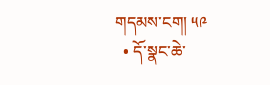གདམས་ངག། ༥༩
  • དོ་སྣང་ཆེ་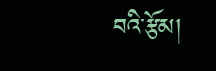བའི་རྩོམ།